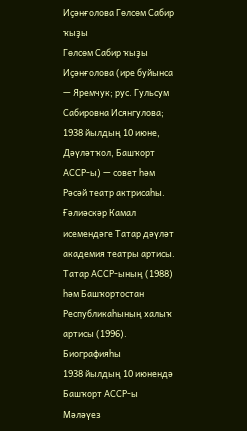Иҫәнғолова Гөлсөм Сабир ҡыҙы
Гөлсөм Сабир ҡыҙы Иҫәнғолова (ире буйынса — Яремчук; рус. Гульсум Сабировна Исянгулова; 1938 йылдың 10 июне, Дәүләтҡол, Башҡорт АССР-ы) — совет һәм Рәсәй театр актрисаһы. Ғәлиәскәр Камал исемендәге Татар дәүләт академия театры артисы. Татар АССР-ының (1988) һәм Башҡортостан Республикаһының халыҡ артисы (1996).
Биографияһы
1938 йылдың 10 июнендә Башҡорт АССР-ы Мәләүез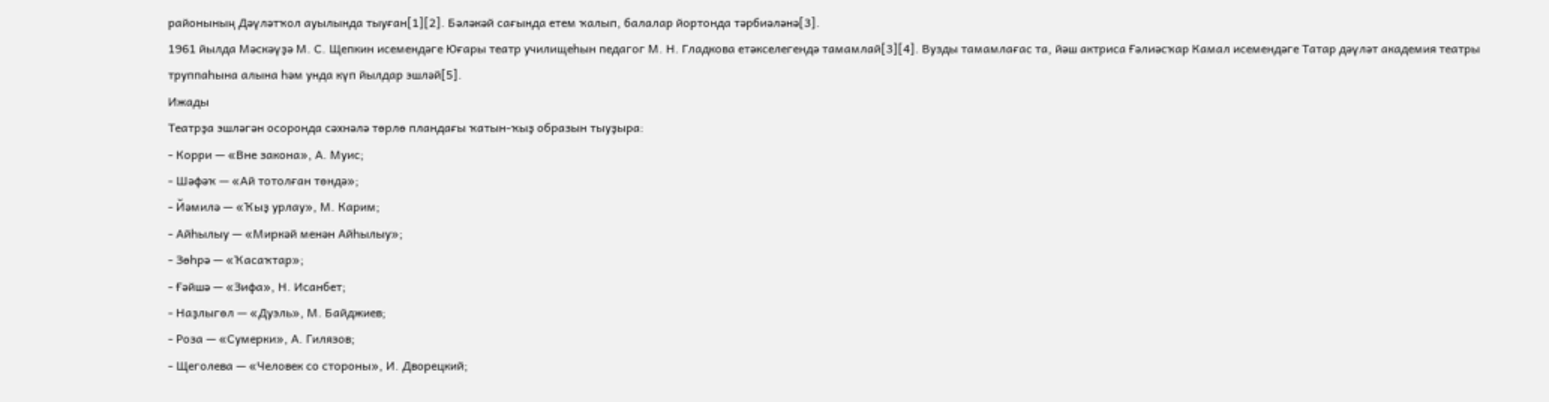районының Дәүләтҡол ауылында тыуған[1][2]. Бәләкәй сағында етем ҡалып, балалар йортонда тәрбиәләнә[3].
1961 йылда Мәскәүҙә М. С. Щепкин исемендәге Юғары театр училищеһын педагог М. Н. Гладкова етәкселегендә тамамлай[3][4]. Вузды тамамлағас та, йәш актриса Ғәлиәсҡар Камал исемендәге Татар дәүләт академия театры труппаһына алына һәм унда күп йылдар эшләй[5].
Ижады
Театрҙа эшләгән осоронда сәхнәлә төрлө пландағы ҡатын-ҡыҙ образын тыуҙыра:
- Корри — «Вне закона», А. Муис;
- Шәфәҡ — «Ай тотолған төндә»;
- Йәмилә — «Ҡыҙ урлау», М. Карим;
- Айһылыу — «Миркәй менән Айһылыу»;
- Зөһрә — «Ҡасаҡтар»;
- Ғәйшә — «Зифа», Н. Исанбет;
- Наҙлыгөл — «Дуэль», М. Байджиев;
- Роза — «Сумерки», А. Гилязов;
- Щеголева — «Человек со стороны», И. Дворецкий;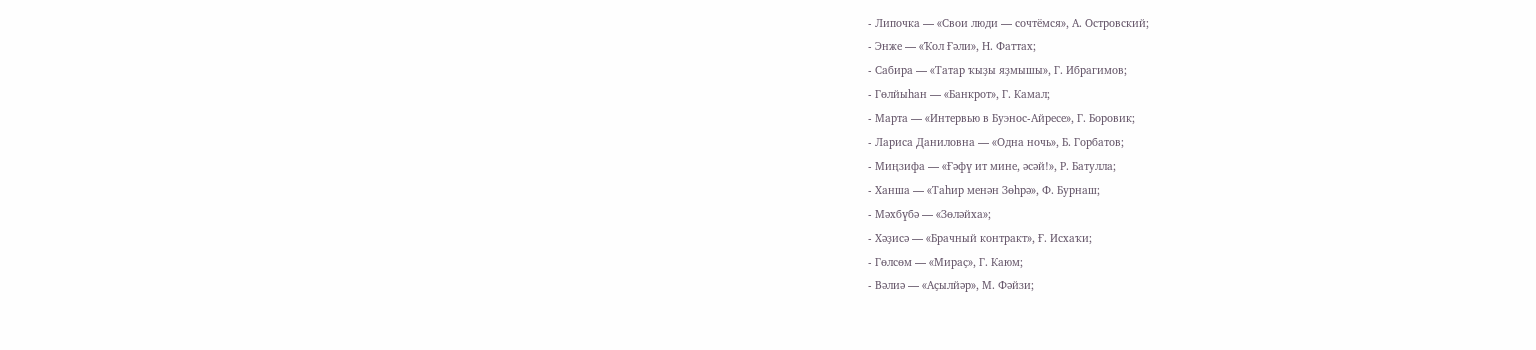- Липочка — «Свои люди — сочтёмся», А. Островский;
- Энже — «Ҡол Ғәли», Н. Фаттах;
- Сабира — «Татар ҡыҙы яҙмышы», Г. Ибрагимов;
- Гөлйыһан — «Банкрот», Г. Камал;
- Марта — «Интервью в Буэнос-Айресе», Г. Боровик;
- Лариса Даниловна — «Одна ночь», Б. Горбатов;
- Миңзифа — «Ғәфү ит мине, әсәй!», Р. Батулла;
- Ханша — «Таһир менән Зөһрә», Ф. Бурнаш;
- Мәхбүбә — «Зөләйха»;
- Хәҙисә — «Брачный контракт», Ғ. Исхаҡи;
- Гөлсөм — «Мираҫ», Г. Каюм;
- Вәлиә — «Аҫылйәр», М. Фәйзи;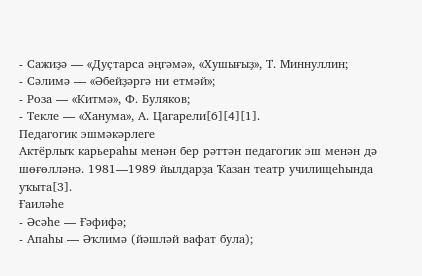- Сажиҙә — «Дуҫтарса әңгәмә», «Хушығыҙ», Т. Миннуллин;
- Сәлимә — «Әбейҙәргә ни етмәй»;
- Роза — «Китмә», Ф. Буляков;
- Текле — «Ханума», А. Цагарели[6][4][1].
Педагогик эшмәкәрлеге
Актёрлыҡ карьераһы менән бер рәттән педагогик эш менән дә шөғөлләнә. 1981—1989 йылдарҙа Ҡазан театр училищеһында уҡыта[3].
Ғаиләһе
- Әсәһе — Ғәфифә;
- Апаһы — Әҡлимә (йәшләй вафат була);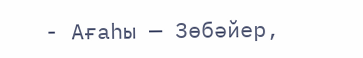- Ағаһы — Зөбәйер,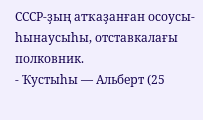СССР-ҙың атҡаҙанған осоусы-һынаусыһы, отставкалағы полковник.
- Ҡустыһы — Альберт (25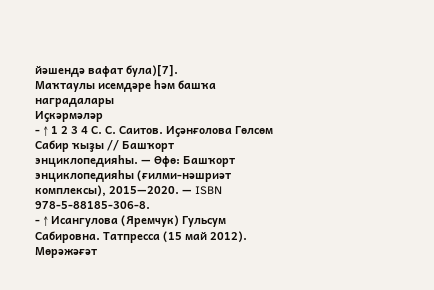йәшендә вафат була)[7].
Маҡтаулы исемдәре һәм башҡа наградалары
Иҫкәрмәләр
- ↑ 1 2 3 4 С. С. Саитов. Иҫәнғолова Гөлсөм Сабир ҡыҙы // Башҡорт энциклопедияһы. — Өфө: Башҡорт энциклопедияһы (ғилми-нәшриәт комплексы), 2015—2020. — ISBN 978-5-88185-306-8.
- ↑ Исангулова (Яремчук) Гульсум Сабировна. Татпресса (15 май 2012). Мөрәжәғәт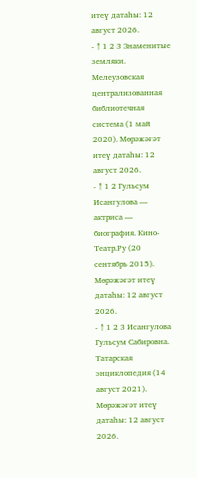итеү датаһы: 12 август 2026.
- ↑ 1 2 3 Знаменитые земляки. Мелеузовская централизованная библиотечная система (1 май 2020). Мөрәжәғәт итеү датаһы: 12 август 2026.
- ↑ 1 2 Гульсум Исангулова — актриса — биография. Кино-Театр.Ру (20 сентябрь 2015). Мөрәжәғәт итеү датаһы: 12 август 2026.
- ↑ 1 2 3 Исангулова Гульсум Сабировна. Татарская энциклопедия (14 август 2021). Мөрәжәғәт итеү датаһы: 12 август 2026.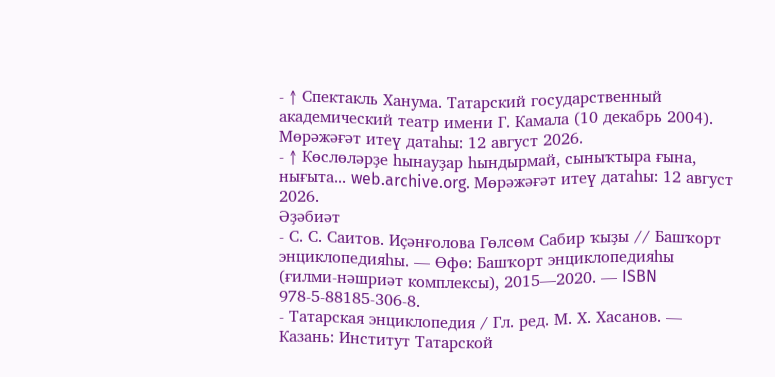- ↑ Спектакль Ханума. Татарский государственный академический театр имени Г. Камала (10 декабрь 2004). Мөрәжәғәт итеү датаһы: 12 август 2026.
- ↑ Көслөләрҙе һынауҙар һындырмай, сыныҡтыра ғына, нығыта... web.archive.org. Мөрәжәғәт итеү датаһы: 12 август 2026.
Әҙәбиәт
- С. С. Саитов. Иҫәнғолова Гөлсөм Сабир ҡыҙы // Башҡорт энциклопедияһы. — Өфө: Башҡорт энциклопедияһы (ғилми-нәшриәт комплексы), 2015—2020. — ISBN 978-5-88185-306-8.
- Татарская энциклопедия / Гл. ред. М. Х. Хасанов. — Казань: Институт Татарской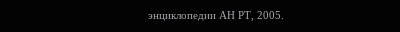энциклопедии АН РТ, 2005.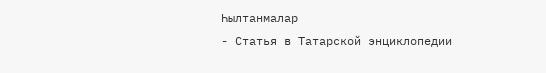Һылтанмалар
- Статья в Татарской энциклопедии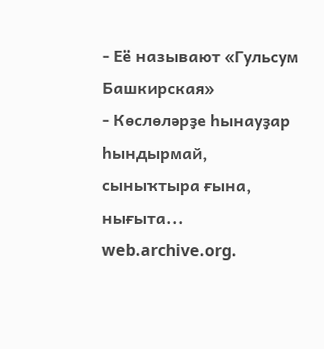- Её называют «Гульсум Башкирская»
- Көслөләрҙе һынауҙар һындырмай, сыныҡтыра ғына, нығыта... web.archive.org.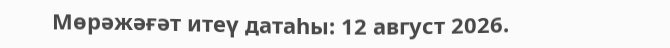Мөрәжәғәт итеү датаһы: 12 август 2026.